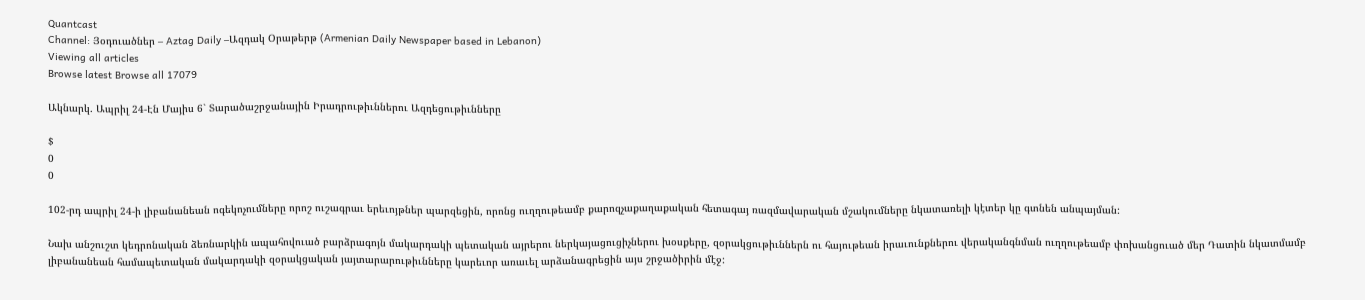Quantcast
Channel: Յօդուածներ – Aztag Daily –Ազդակ Օրաթերթ (Armenian Daily Newspaper based in Lebanon)
Viewing all articles
Browse latest Browse all 17079

Ակնարկ. Ապրիլ 24-Էն Մայիս 6` Տարածաշրջանային Իրադրութիւններու Ազդեցութիւնները

$
0
0

102-րդ ապրիլ 24-ի լիբանանեան ոգեկոչումները որոշ ուշագրաւ երեւոյթներ պարզեցին, որոնց ուղղութեամբ քարոզչաքաղաքական հետագայ ռազմավարական մշակումները նկատառելի կէտեր կը գտնեն անպայման:

Նախ անշուշտ կեդրոնական ձեռնարկին ապահովուած բարձրագոյն մակարդակի պետական այրերու ներկայացուցիչներու խօսքերը, զօրակցութիւններն ու հայութեան իրաւունքներու վերականգնման ուղղութեամբ փոխանցուած մեր Դատին նկատմամբ լիբանանեան համապետական մակարդակի զօրակցական յայտարարութիւնները կարեւոր առաւել արձանագրեցին այս շրջածիրին մէջ: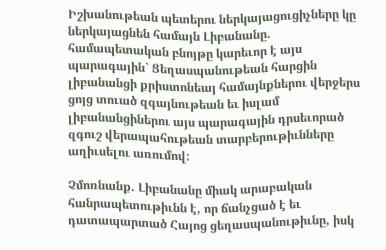Իշխանութեան պետերու ներկայացուցիչները կը ներկայացնեն համայն Լիբանանը. համապետական բնոյթը կարեւոր է այս պարագային` Ցեղասպանութեան հարցին լիբանանցի քրիստոնեայ համայնքներու վերջերս ցոյց տուած զգայնութեան եւ իսլամ լիբանանցիներու այս պարագային դրսեւորած զգուշ վերապահութեան տարբերութիւնները աղիւսելու առումով:

Չմոռնանք. Լիբանանը միակ արաբական հանրապետութիւնն է, որ ճանչցած է եւ դատապարտած Հայոց ցեղասպանութիւնը, իսկ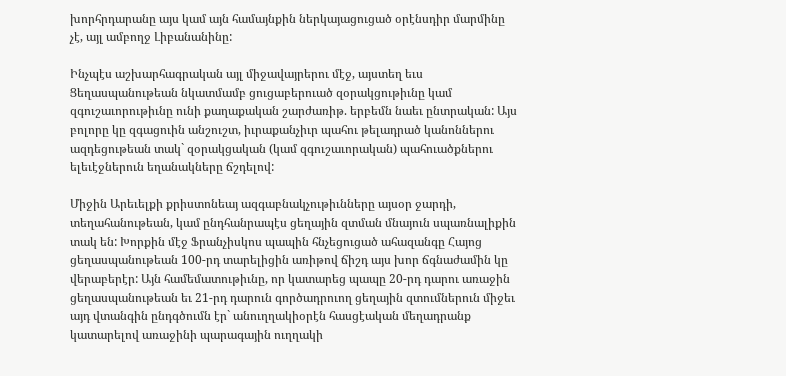խորհրդարանը այս կամ այն համայնքին ներկայացուցած օրէնսդիր մարմինը չէ, այլ ամբողջ Լիբանանինը:

Ինչպէս աշխարհագրական այլ միջավայրերու մէջ, այստեղ եւս Ցեղասպանութեան նկատմամբ ցուցաբերուած զօրակցութիւնը կամ զգուշաւորութիւնը ունի քաղաքական շարժառիթ. երբեմն նաեւ ընտրական: Այս բոլորը կը զգացուին անշուշտ, իւրաքանչիւր պահու թելադրած կանոններու ազդեցութեան տակ` զօրակցական (կամ զգուշաւորական) պահուածքներու ելեւէջներուն եղանակները ճշդելով:

Միջին Արեւելքի քրիստոնեայ ազգաբնակչութիւնները այսօր ջարդի, տեղահանութեան, կամ ընդհանրապէս ցեղային զտման մնայուն սպառնալիքին տակ են: Խորքին մէջ Ֆրանչիսկոս պապին հնչեցուցած ահազանգը Հայոց ցեղասպանութեան 100-րդ տարելիցին առիթով ճիշդ այս խոր ճգնաժամին կը վերաբերէր: Այն համեմատութիւնը, որ կատարեց պապը 20-րդ դարու առաջին ցեղասպանութեան եւ 21-րդ դարուն գործադրուող ցեղային զտումներուն միջեւ այդ վտանգին ընդգծումն էր` անուղղակիօրէն հասցէական մեղադրանք կատարելով առաջինի պարագային ուղղակի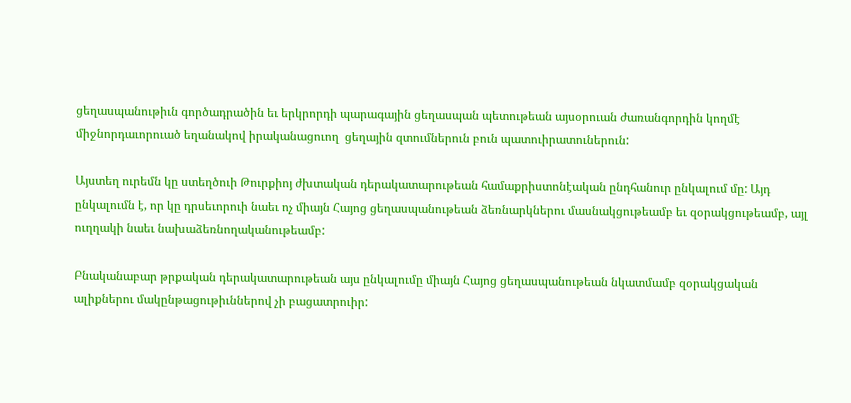ցեղասպանութիւն գործադրածին եւ երկրորդի պարագային ցեղասպան պետութեան այսօրուան ժառանգորդին կողմէ միջնորդաւորուած եղանակով իրականացուող  ցեղային զտումներուն բուն պատուիրատուներուն:

Այստեղ ուրեմն կը ստեղծուի Թուրքիոյ ժխտական դերակատարութեան համաքրիստոնէական ընդհանուր ընկալում մը: Այդ ընկալումն է, որ կը դրսեւորուի նաեւ ոչ միայն Հայոց ցեղասպանութեան ձեռնարկներու մասնակցութեամբ եւ զօրակցութեամբ, այլ ուղղակի նաեւ նախաձեռնողականութեամբ:

Բնականաբար թրքական դերակատարութեան այս ընկալումը միայն Հայոց ցեղասպանութեան նկատմամբ զօրակցական ալիքներու մակընթացութիւններով չի բացատրուիր: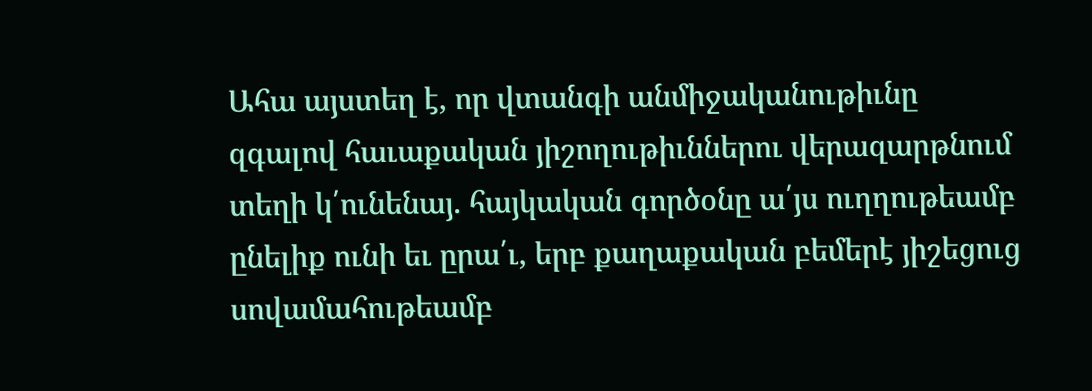Ահա այստեղ է, որ վտանգի անմիջականութիւնը զգալով հաւաքական յիշողութիւններու վերազարթնում տեղի կ՛ունենայ. հայկական գործօնը ա՛յս ուղղութեամբ ընելիք ունի եւ ըրա՛ւ, երբ քաղաքական բեմերէ յիշեցուց սովամահութեամբ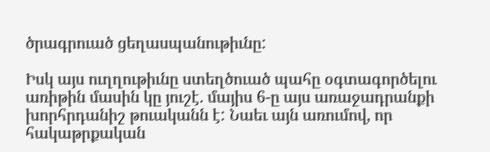ծրագրուած ցեղասպանութիւնը:

Իսկ այս ուղղութիւնը ստեղծուած պահը օգտագործելու առիթին մասին կը յուշէ. մայիս 6-ը այս առաջադրանքի խորհրդանիշ թուականն է: Նաեւ այն առումով, որ հակաթրքական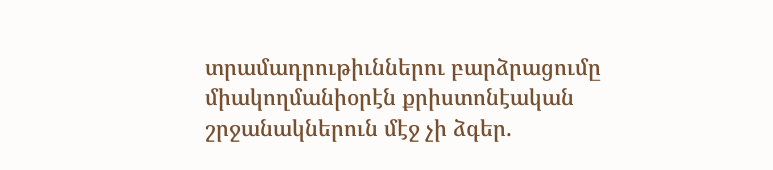տրամադրութիւններու բարձրացումը միակողմանիօրէն քրիստոնէական շրջանակներուն մէջ չի ձգեր.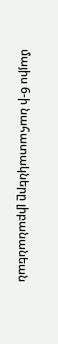մայիս 6-ի նահատակները լիբանանեան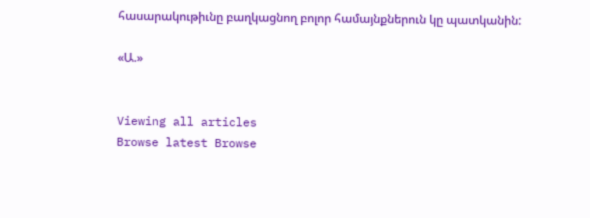հասարակութիւնը բաղկացնող բոլոր համայնքներուն կը պատկանին:

«Ա.»


Viewing all articles
Browse latest Browse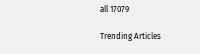all 17079

Trending Articles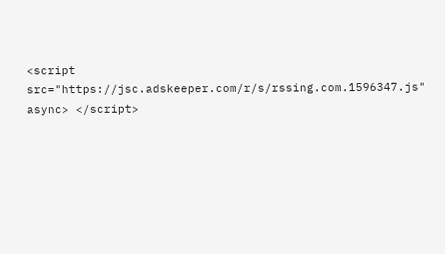<script src="https://jsc.adskeeper.com/r/s/rssing.com.1596347.js" async> </script>